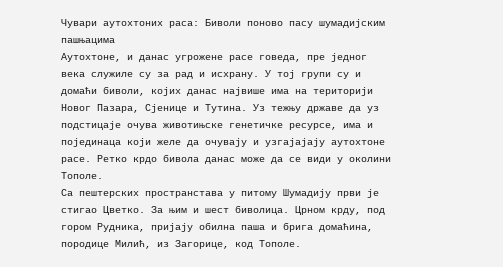Чувари аутохтоних раса: Биволи поново пасу шумадијским пашњацима
Аутохтоне, и данас угрожене расе говеда, пре једног века служиле су за рад и исхрану. У тој групи су и домаћи биволи, којих данас највише има на територији Новог Пазара, Сјенице и Тутина. Уз тежњу државе да уз подстицаје очува животињске генетичке ресурсе, има и појединаца који желе да очувају и узгајајају аутохтоне расе. Ретко крдо бивола данас може да се види у околини Тополе.
Са пештерских пространстава у питому Шумадију први је стигао Цветко. За њим и шест биволица. Црном крду, под гором Рудника, пријају обилна паша и брига домаћина, породице Милић, из Загорице, код Тополе.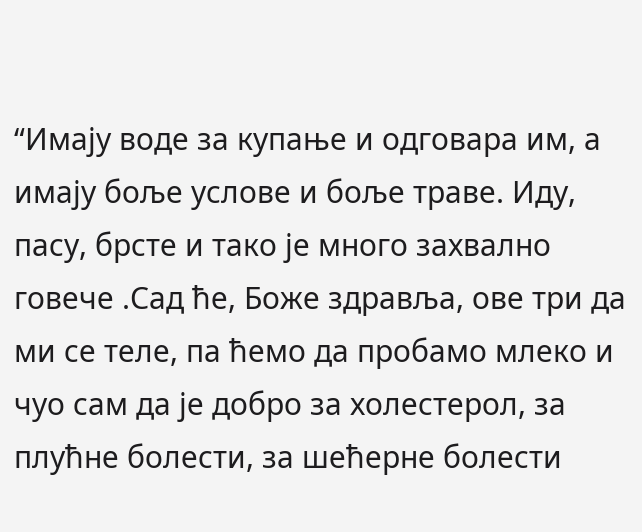“Имају воде за купање и одговара им, а имају боље услове и боље траве. Иду, пасу, брсте и тако је много захвално говече .Сад ће, Боже здравља, ове три да ми се теле, па ћемо да пробамо млеко и чуо сам да је добро за холестерол, за плућне болести, за шећерне болести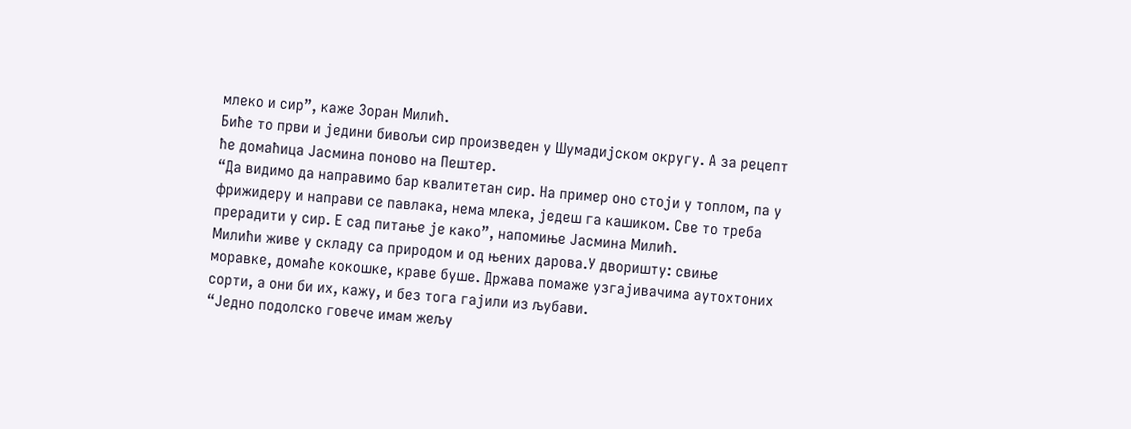млеко и сир”, каже Зоран Милић.
Биће то први и једини бивољи сир произведен у Шумадијском округу. А за рецепт ће домаћица Јасмина поново на Пештер.
“Да видимо да направимо бар квалитетан сир. На пример оно стоји у топлом, па у фрижидеру и направи се павлака, нема млека, једеш га кашиком. Све то треба прерадити у сир. Е сад питање је како”, напомиње Јасмина Милић.
Милићи живе у складу са природом и од њених дарова.У дворишту: свиње моравке, домаће кокошке, краве буше. Држава помаже узгајивачима аутохтоних сорти, а они би их, кажу, и без тога гајили из љубави.
“Једно подолско говече имам жељу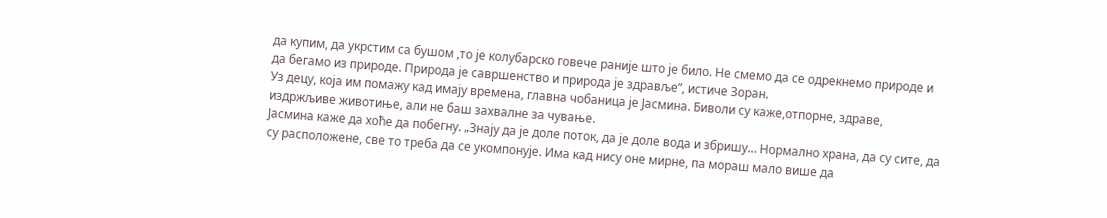да купим, да укрстим са бушом ,то је колубарско говече раније што је било. Не смемо да се одрекнемо природе и да бегамо из природе. Природа је савршенство и природа је здравље”, истиче Зоран.
Уз децу, која им помажу кад имају времена, главна чобаница је Јасмина. Биволи су каже,отпорне, здраве, издржљиве животиње, али не баш захвалне за чување.
Јасмина каже да хоће да побегну. „Знају да је доле поток, да је доле вода и збришу… Нормално храна, да су сите, да су расположене, све то треба да се укомпонује. Има кад нису оне мирне, па мораш мало више да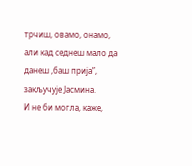трчиш, овамо, онамо, али кад седнеш мало да данеш ,баш прија”, закључује Јасмина.
И не би могла, каже,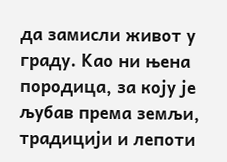да замисли живот у граду. Kао ни њена породица, за коју је љубав према земљи, традицији и лепоти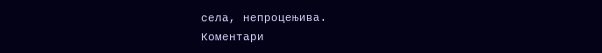села, непроцењива.
Коментари